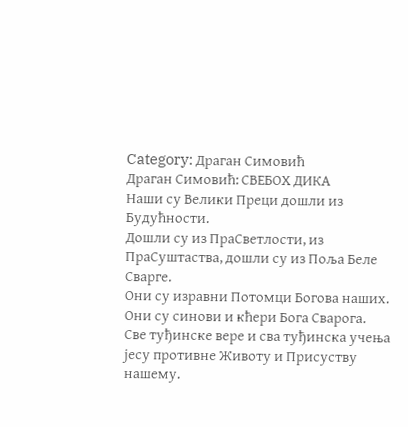Category: Драган Симовић
Драган Симовић: СВЕБОХ ДИКА
Наши су Велики Преци дошли из Будућности.
Дошли су из ПраСветлости, из ПраСуштаства, дошли су из Поља Беле Сварге.
Они су изравни Потомци Богова наших.
Они су синови и кћери Бога Сварога.
Све туђинске вере и сва туђинска учења јесу противне Животу и Присуству нашему.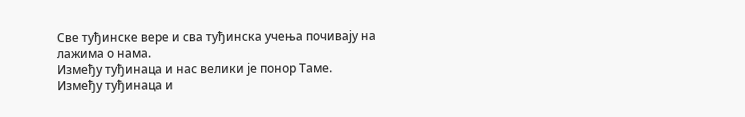Све туђинске вере и сва туђинска учења почивају на лажима о нама.
Између туђинаца и нас велики је понор Таме.
Између туђинаца и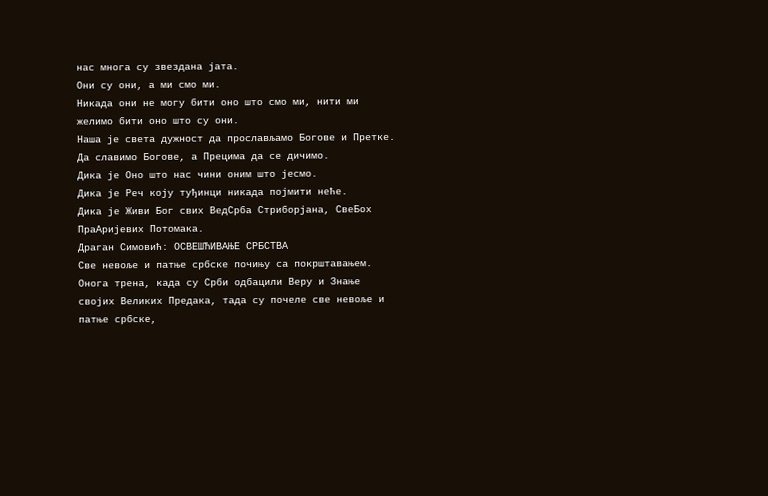нас многа су звездана јата.
Они су они, а ми смо ми.
Никада они не могу бити оно што смо ми, нити ми желимо бити оно што су они.
Наша је света дужност да прослављамо Богове и Претке.
Да славимо Богове, а Прецима да се дичимо.
Дика је Оно што нас чини оним што јесмо.
Дика је Реч коју туђинци никада појмити неће.
Дика је Живи Бог свих ВедСрба Стриборјана, СвеБох ПраАријевих Потомака.
Драган Симовић: ОСВЕШЋИВАЊЕ СРБСТВА
Све невоље и патње србске почињу са покрштавањем.
Онога трена, када су Срби одбацили Веру и Знање својих Великих Предака, тада су почеле све невоље и патње србске,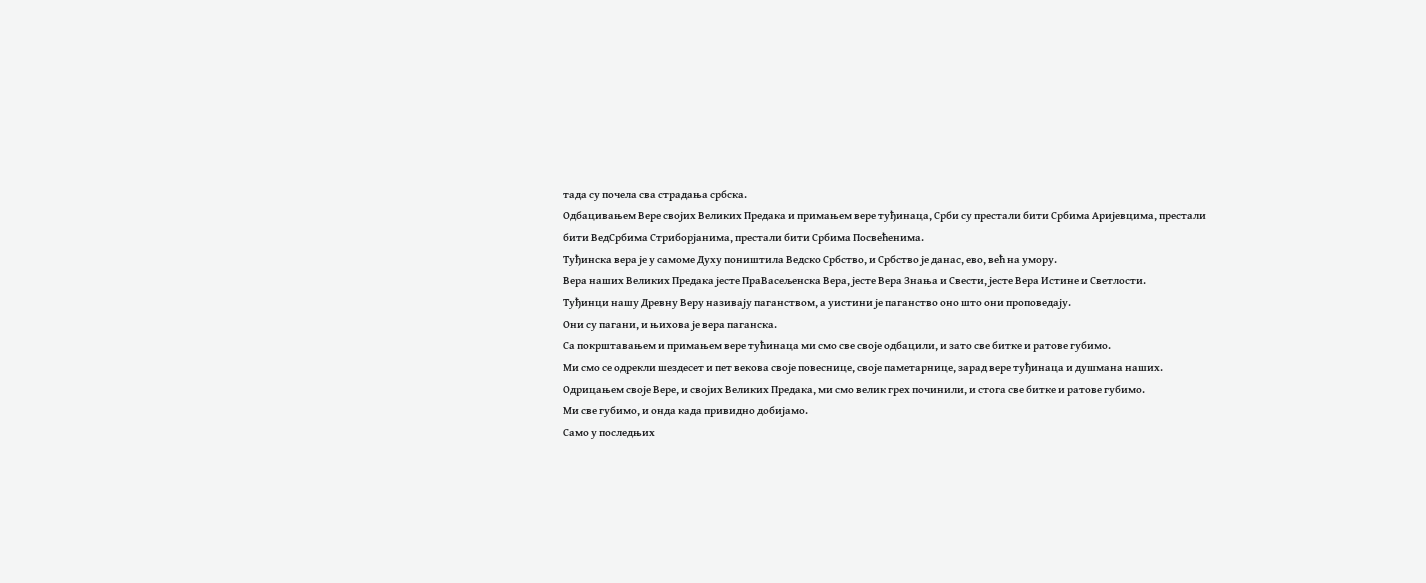тада су почела сва страдања србска.
Одбацивањем Вере својих Великих Предака и примањем вере туђинаца, Срби су престали бити Србима Аријевцима, престали бити ВедСрбима Стриборјанима, престали бити Србима Посвећенима.
Туђинска вера је у самоме Духу поништила Ведско Србство, и Србство је данас, ево, већ на умору.
Вера наших Великих Предака јесте ПраВасељенска Вера, јесте Вера Знања и Свести, јесте Вера Истине и Светлости.
Туђинци нашу Древну Веру називају паганством, а уистини је паганство оно што они проповедају.
Они су пагани, и њихова је вера паганска.
Са покрштавањем и примањем вере тућинаца ми смо све своје одбацили, и зато све битке и ратове губимо.
Ми смо се одрекли шездесет и пет векова своје повеснице, своје паметарнице, зарад вере туђинаца и душмана наших.
Одрицањем своје Вере, и својих Великих Предака, ми смо велик грех починили, и стога све битке и ратове губимо.
Ми све губимо, и онда када привидно добијамо.
Само у последњих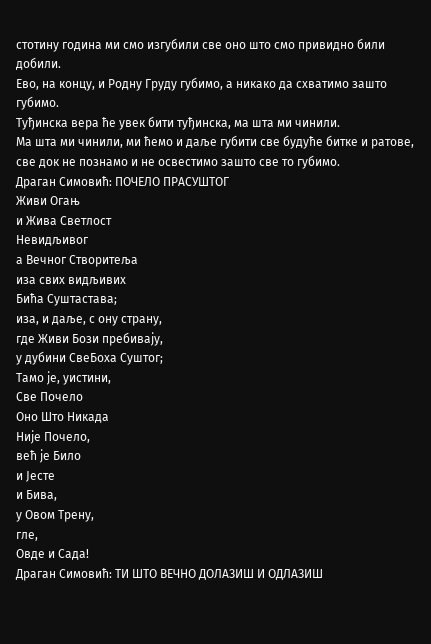стотину година ми смо изгубили све оно што смо привидно били добили.
Ево, на концу, и Родну Груду губимо, а никако да схватимо зашто губимо.
Туђинска вера ће увек бити туђинска, ма шта ми чинили.
Ма шта ми чинили, ми ћемо и даље губити све будуће битке и ратове, све док не познамо и не освестимо зашто све то губимо.
Драган Симовић: ПОЧЕЛО ПРАСУШТОГ
Живи Огањ
и Жива Светлост
Невидљивог
а Вечног Створитеља
иза свих видљивих
Бића Суштастава;
иза, и даље, с ону страну,
где Живи Бози пребивају,
у дубини СвеБоха Суштог;
Тамо је, уистини,
Све Почело
Оно Што Никада
Није Почело,
већ је Било
и Јесте
и Бива,
у Овом Трену,
гле,
Овде и Сада!
Драган Симовић: ТИ ШТО ВЕЧНО ДОЛАЗИШ И ОДЛАЗИШ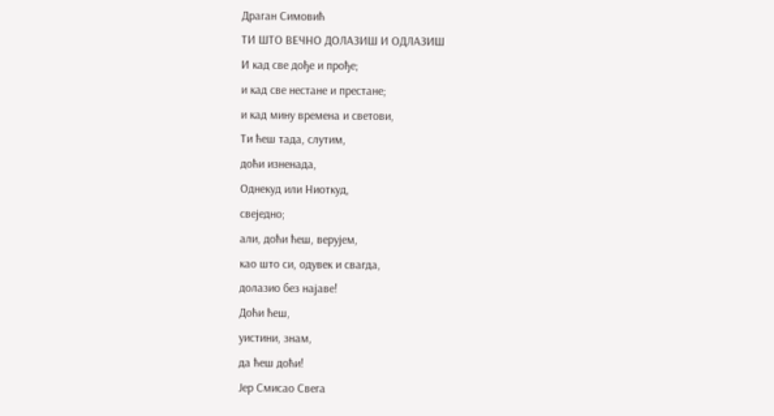Драган Симовић
ТИ ШТО ВЕЧНО ДОЛАЗИШ И ОДЛАЗИШ
И кад све дође и прође;
и кад све нестане и престане;
и кад мину времена и светови,
Ти ћеш тада, слутим,
доћи изненада,
Однекуд или Ниоткуд,
свеједно;
али, доћи ћеш, верујем,
као што си, одувек и свагда,
долазио без најаве!
Доћи ћеш,
уистини, знам,
да ћеш доћи!
Јер Смисао Свега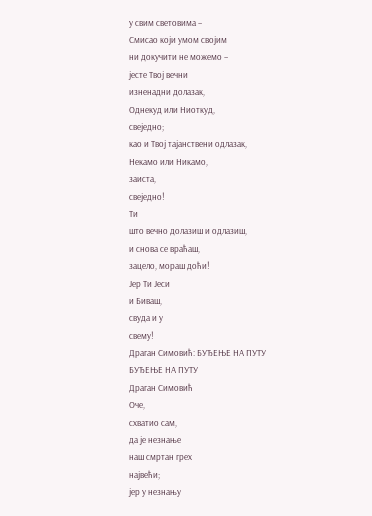у свим световима –
Смисао који умом својим
ни докучити не можемо –
јесте Твој вечни
изненадни долазак,
Однекуд или Ниоткуд,
свеједно;
као и Твој тајанствени одлазак,
Некамо или Никамо,
заиста,
свеједно!
Ти
што вечно долазиш и одлазиш,
и снова се враћаш,
зацело, мораш доћи!
Јер Ти Јеси
и Биваш,
свуда и у
свему!
Драган Симовић: БУЂЕЊЕ НА ПУТУ
БУЂЕЊЕ НА ПУТУ
Драган Симовић
Оче,
схватио сам,
да је незнање
наш смртан грех
највећи;
јер у незнању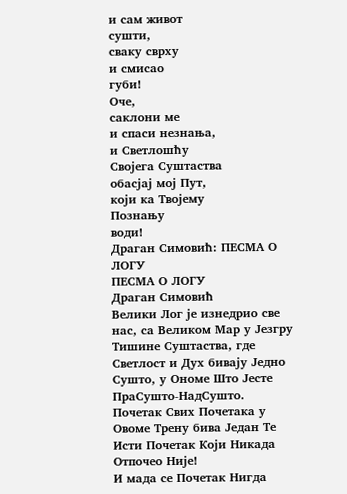и сам живот
сушти,
сваку сврху
и смисао
губи!
Оче,
саклони ме
и спаси незнања,
и Светлошћу
Својега Суштаства
обасјај мој Пут,
који ка Твојему
Познању
води!
Драган Симовић: ПЕСМА О ЛОГУ
ПЕСМА О ЛОГУ
Драган Симовић
Велики Лог је изнедрио све нас, са Великом Мар у Језгру Тишине Суштаства, где Светлост и Дух бивају Једно Сушто, у Ономе Што Јесте
ПраСушто-НадСушто.
Почетак Свих Почетака у Овоме Трену бива Један Те Исти Почетак Који Никада Отпочео Није!
И мада се Почетак Нигда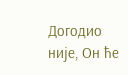Догодио није, Он ће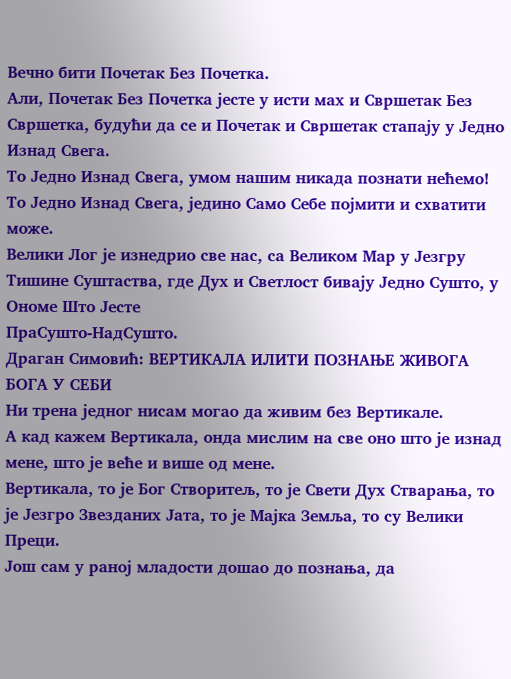Вечно бити Почетак Без Почетка.
Али, Почетак Без Почетка јесте у исти мах и Свршетак Без Свршетка, будући да се и Почетак и Свршетак стапају у Једно Изнад Свега.
То Једно Изнад Свега, умом нашим никада познати нећемо!
То Једно Изнад Свега, једино Само Себе појмити и схватити може.
Велики Лог је изнедрио све нас, са Великом Мар у Језгру Тишине Суштаства, где Дух и Светлост бивају Једно Сушто, у Ономе Што Јесте
ПраСушто-НадСушто.
Драган Симовић: ВЕРТИКАЛА ИЛИТИ ПОЗНАЊЕ ЖИВОГА БОГА У СЕБИ
Ни трена једног нисам могао да живим без Вертикале.
А кад кажем Вертикала, онда мислим на све оно што је изнад мене, што је веће и више од мене.
Вертикала, то је Бог Створитељ, то је Свети Дух Стварања, то је Језгро Звезданих Јата, то је Мајка Земља, то су Велики Преци.
Још сам у раној младости дошао до познања, да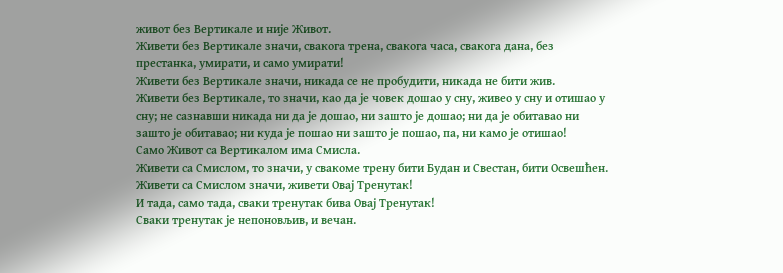живот без Вертикале и није Живот.
Живети без Вертикале значи, свакога трена, свакога часа, свакога дана, без престанка, умирати, и само умирати!
Живети без Вертикале значи, никада се не пробудити, никада не бити жив.
Живети без Вертикале, то значи, као да је човек дошао у сну, живео у сну и отишао у сну; не сазнавши никада ни да је дошао, ни зашто је дошао; ни да је обитавао ни зашто је обитавао; ни куда је пошао ни зашто је пошао, па, ни камо је отишао!
Само Живот са Вертикалом има Смисла.
Живети са Смислом, то значи, у свакоме трену бити Будан и Свестан, бити Освешћен.
Живети са Смислом значи, живети Овај Тренутак!
И тада, само тада, сваки тренутак бива Овај Тренутак!
Сваки тренутак је непоновљив, и вечан.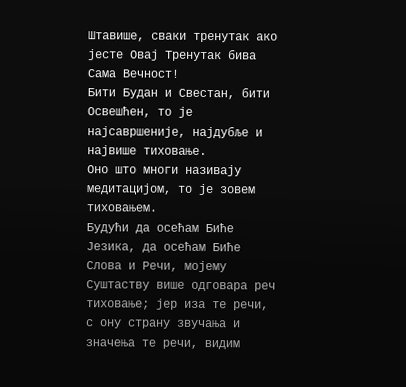Штавише, сваки тренутак ако јесте Овај Тренутак бива Сама Вечност!
Бити Будан и Свестан, бити Освешћен, то је најсавршеније, најдубље и највише тиховање.
Оно што многи називају медитацијом, то је зовем тиховањем.
Будући да осећам Биће Језика, да осећам Биће Слова и Речи, мојему Суштаству више одговара реч тиховање; јер иза те речи, с ону страну звучања и значења те речи, видим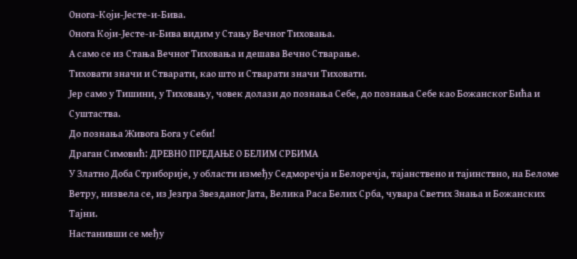Онога-Који-Јесте-и-Бива.
Онога Који-Јесте-и-Бива видим у Стању Вечног Тиховања.
А само се из Стања Вечног Тиховања и дешава Вечно Стварање.
Тиховати значи и Стварати, као што и Стварати значи Тиховати.
Јер само у Тишини, у Тиховању, човек долази до познања Себе, до познања Себе као Божанског Бића и Суштаства.
До познања Живога Бога у Себи!
Драган Симовић: ДРЕВНО ПРЕДАЊЕ О БЕЛИМ СРБИМА
У Златно Доба Стриборије, у области између Седморечја и Белоречја, тајанствено и тајинствно, на Беломе Ветру, низвела се, из Језгра Звезданог Јата, Велика Раса Белих Срба, чувара Светих Знања и Божанских Тајни.
Настанивши се међу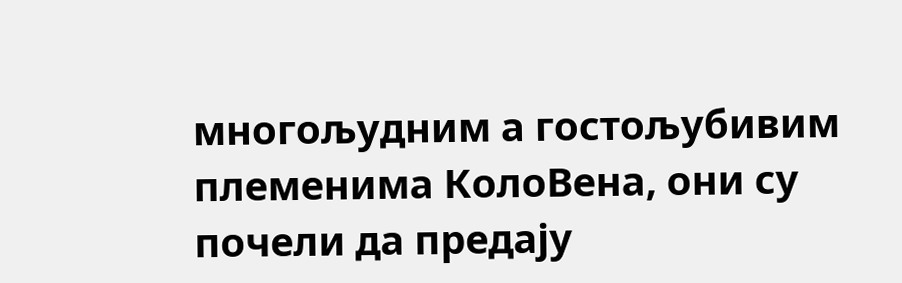многољудним а гостољубивим племенима КолоВена, они су почели да предају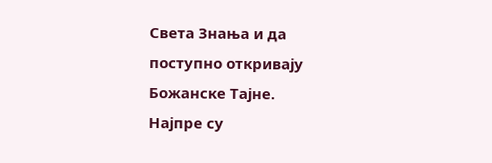Света Знања и да поступно откривају Божанске Тајне.
Најпре су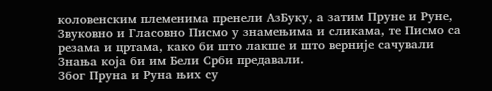коловенским племенима пренели АзБуку, а затим Пруне и Руне, Звуковно и Гласовно Писмо у знамењима и сликама, те Писмо са резама и цртама, како би што лакше и што верније сачували Знања која би им Бели Срби предавали.
Због Пруна и Руна њих су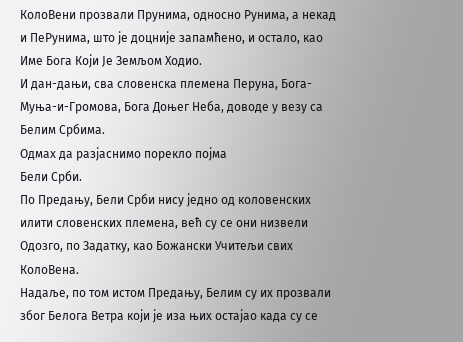КолоВени прозвали Прунима, односно Рунима, а некад и ПеРунима, што је доцније запамћено, и остало, као Име Бога Који Је Земљом Ходио.
И дан-дањи, сва словенска племена Перуна, Бога-Муња-и-Громова, Бога Доњег Неба, доводе у везу са Белим Србима.
Одмах да разјаснимо порекло појма
Бели Срби.
По Предању, Бели Срби нису једно од коловенских илити словенских племена, већ су се они низвели Одозго, по Задатку, као Божански Учитељи свих КолоВена.
Надаље, по том истом Предању, Белим су их прозвали због Белога Ветра који је иза њих остајао када су се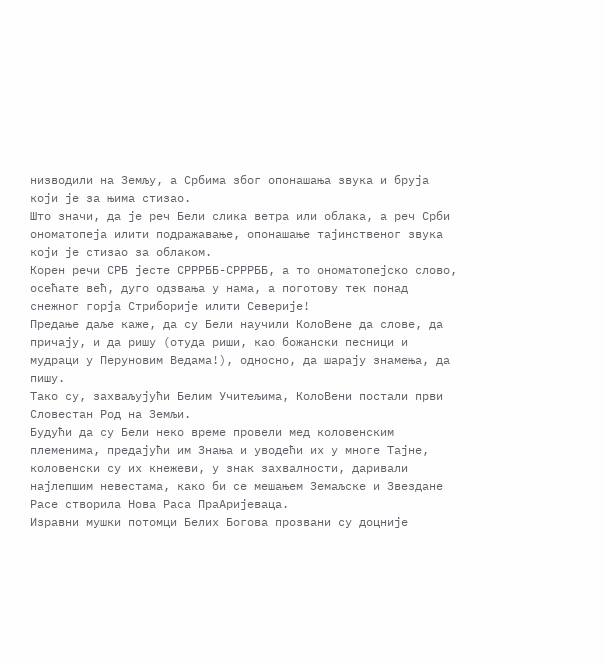низводили на Земљу, а Србима због опонашања звука и бруја који је за њима стизао.
Што значи, да је реч Бели слика ветра или облака, а реч Срби ономатопеја илити подражавање, опонашање тајинственог звука који је стизао за облаком.
Корен речи СРБ јесте СРРРББ-СРРРББ, а то ономатопејско слово, осећате већ, дуго одзвања у нама, а поготову тек понад снежног горја Стриборије илити Северије!
Предање даље каже, да су Бели научили КолоВене да слове, да причају, и да ришу (отуда риши, као божански песници и мудраци у Перуновим Ведама!), односно, да шарају знамења, да пишу.
Тако су, захваљујући Белим Учитељима, КолоВени постали први Словестан Род на Земљи.
Будући да су Бели неко време провели мед коловенским племенима, предајући им Знања и уводећи их у многе Тајне, коловенски су их кнежеви, у знак захвалности, даривали најлепшим невестама, како би се мешањем Земаљске и Звездане Расе створила Нова Раса ПраАријеваца.
Изравни мушки потомци Белих Богова прозвани су доцније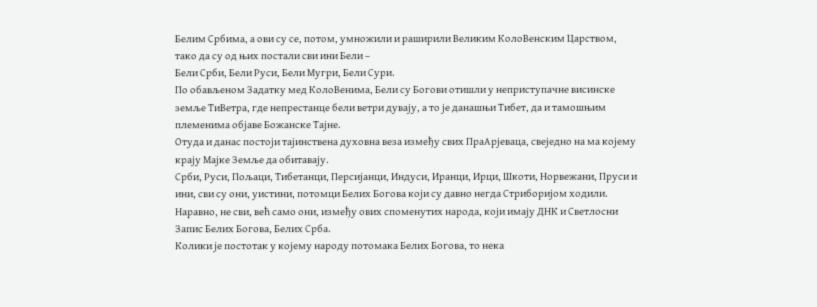Белим Србима, а ови су се, потом, умножили и раширили Великим КолоВенским Царством, тако да су од њих постали сви ини Бели –
Бели Срби, Бели Руси, Бели Мугри, Бели Сури.
По обављеном Задатку мед КолоВенима, Бели су Богови отишли у неприступачне висинске земље ТиВетра, где непрестанце бели ветри дувају, а то је данашњи Тибет, да и тамошњим племенима објаве Божанске Тајне.
Отуда и данас постоји тајинствена духовна веза између свих ПраАрјеваца, свеједно на ма којему крају Мајке Земље да обитавају.
Срби, Руси, Пољаци, Тибетанци, Персијанци, Индуси, Иранци, Ирци, Шкоти, Норвежани, Пруси и ини, сви су они, уистини, потомци Белих Богова који су давно негда Стриборијом ходили.
Наравно, не сви, већ само они, између ових споменутих народа, који имају ДНК и Светлосни Запис Белих Богова, Белих Срба.
Колики је постотак у којему народу потомака Белих Богова, то нека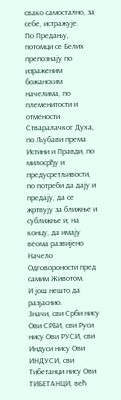свако самостално, за себе, истражује.
По Предању, потомци се Белих препознају по израженим божанским начелима, по племенитости и отмености Стваралачког Духа, по Љубави према Истини и Правди, по милосрђу и предусретљивости, по потреби да дају и предају, да се жртвују за ближње и суближње и, на концу, да имају веома развијено Начело Одговороности пред самим Животом.
И још нешто да разјаснио.
Значи, сви Срби нису Ови СРБИ, сви Руси нису Ови РУСИ, сви Индуси нису Ови ИНДУСИ, сви Тибетанци нису Ови ТИБЕТАНЦИ, већ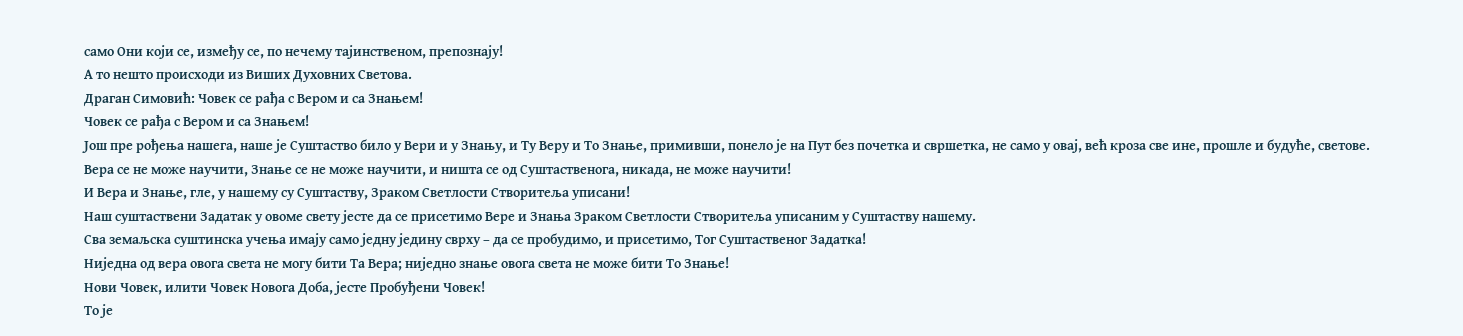само Они који се, између се, по нечему тајинственом, препознају!
А то нешто происходи из Виших Духовних Светова.
Драган Симовић: Човек се рађа с Вером и са Знањем!
Човек се рађа с Вером и са Знањем!
Још пре рођења нашега, наше је Суштаство било у Вери и у Знању, и Ту Веру и То Знање, примивши, понело је на Пут без почетка и свршетка, не само у овај, већ кроза све ине, прошле и будуће, светове.
Вера се не може научити, Знање се не може научити, и ништа се од Суштаственога, никада, не може научити!
И Вера и Знање, гле, у нашему су Суштаству, Зраком Светлости Створитеља уписани!
Наш суштаствени Задатак у овоме свету јесте да се присетимо Вере и Знања Зраком Светлости Створитеља уписаним у Суштаству нашему.
Сва земаљска суштинска учења имају само једну једину сврху – да се пробудимо, и присетимо, Тог Суштаственог Задатка!
Ниједна од вера овога света не могу бити Та Вера; ниједно знање овога света не може бити То Знање!
Нови Човек, илити Човек Новога Доба, јесте Пробуђени Човек!
То је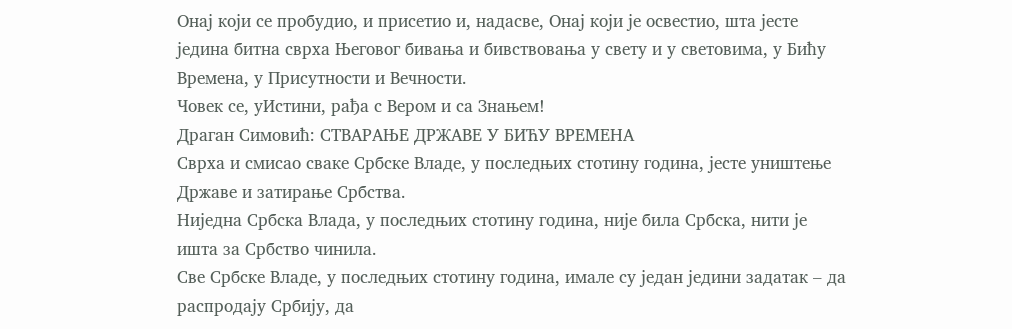Онај који се пробудио, и присетио и, надасве, Онај који је освестио, шта јесте једина битна сврха Његовог бивања и бивствовања у свету и у световима, у Бићу Времена, у Присутности и Вечности.
Човек се, уИстини, рађа с Вером и са Знањем!
Драган Симовић: СТВАРАЊЕ ДРЖАВЕ У БИЋУ ВРЕМЕНА
Сврха и смисао сваке Србске Владе, у последњих стотину година, јесте уништење Државе и затирање Србства.
Ниједна Србска Влада, у последњих стотину година, није била Србска, нити је ишта за Србство чинила.
Све Србске Владе, у последњих стотину година, имале су један једини задатак – да распродају Србију, да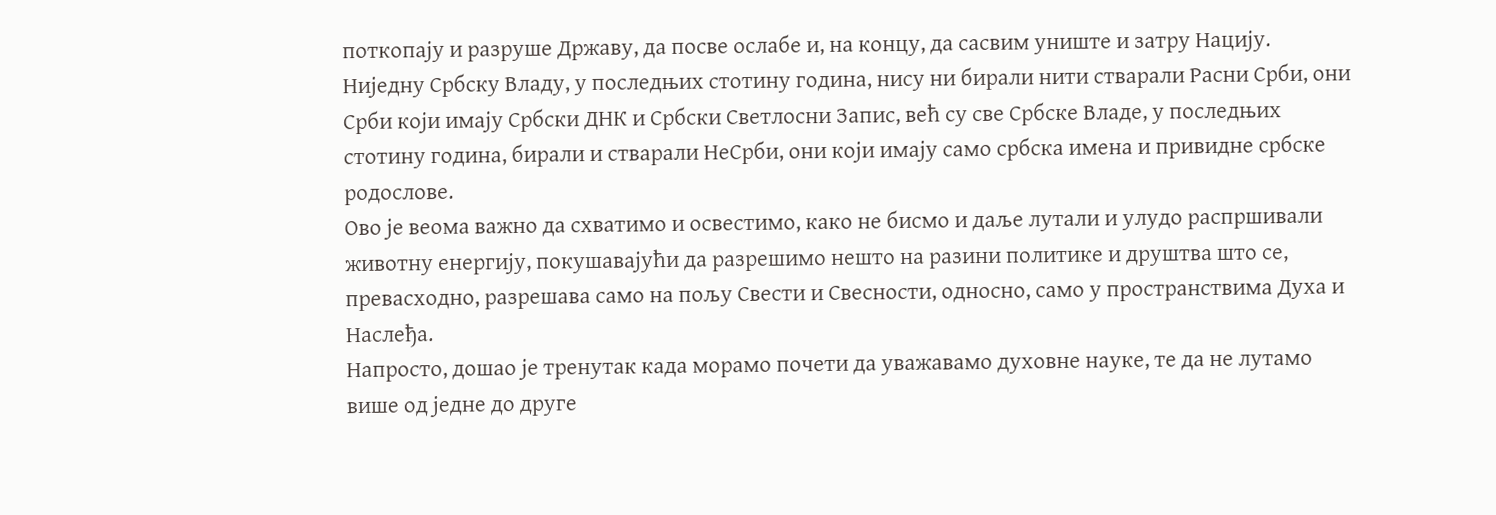поткопају и разруше Државу, да посве ослабе и, на концу, да сасвим униште и затру Нацију.
Ниједну Србску Владу, у последњих стотину година, нису ни бирали нити стварали Расни Срби, они Срби који имају Србски ДНК и Србски Светлосни Запис, већ су све Србске Владе, у последњих стотину година, бирали и стварали НеСрби, они који имају само србска имена и привидне србске родослове.
Ово је веома важно да схватимо и освестимо, како не бисмо и даље лутали и улудо распршивали животну енергију, покушавајући да разрешимо нешто на разини политике и друштва што се, превасходно, разрешава само на пољу Свести и Свесности, односно, само у пространствима Духа и Наслеђа.
Напросто, дошао је тренутак када морамо почети да уважавамо духовне науке, те да не лутамо више од једне до друге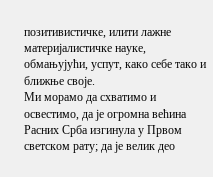позитивистичке, илити лажне материјалистичке науке, обмањујући, успут, како себе тако и ближње своје.
Ми морамо да схватимо и освестимо, да је огромна већина Расних Срба изгинула у Првом светском рату; да је велик део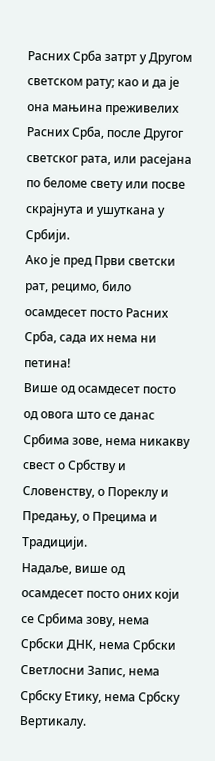Расних Срба затрт у Другом светском рату; као и да је она мањина преживелих Расних Срба, после Другог светског рата, или расејана по беломе свету или посве скрајнута и ушуткана у Србији.
Ако је пред Први светски рат, рецимо, било осамдесет посто Расних Срба, сада их нема ни петина!
Више од осамдесет посто од овога што се данас Србима зове, нема никакву свест о Србству и Словенству, о Пореклу и Предању, о Прецима и Традицији.
Надаље, више од осамдесет посто оних који се Србима зову, нема Србски ДНК, нема Србски Светлосни Запис, нема Србску Етику, нема Србску Вертикалу.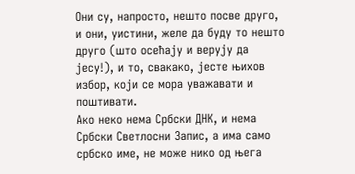Они су, напросто, нешто посве друго, и они, уистини, желе да буду то нешто друго (што осећају и верују да јесу!), и то, свакако, јесте њихов избор, који се мора уважавати и поштивати.
Ако неко нема Србски ДНК, и нема Србски Светлосни Запис, а има само србско име, не може нико од њега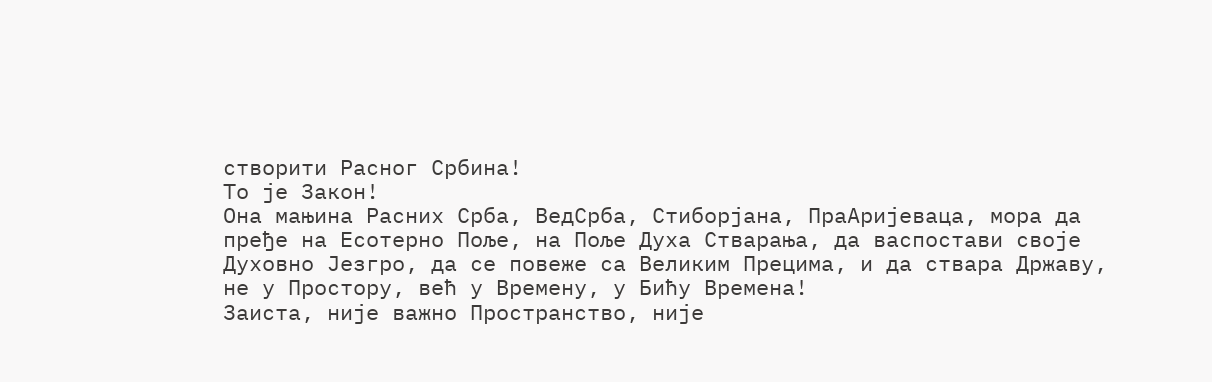створити Расног Србина!
То је Закон!
Она мањина Расних Срба, ВедСрба, Стиборјана, ПраАријеваца, мора да пређе на Есотерно Поље, на Поље Духа Стварања, да васпостави своје Духовно Језгро, да се повеже са Великим Прецима, и да ствара Државу, не у Простору, већ у Времену, у Бићу Времена!
Заиста, није важно Пространство, није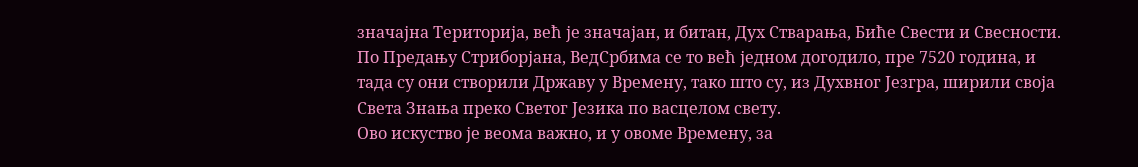значајна Територија, већ је значајан, и битан, Дух Стварања, Биће Свести и Свесности.
По Предању Стриборјана, ВедСрбима се то већ једном догодило, пре 7520 година, и тада су они створили Државу у Времену, тако што су, из Духвног Језгра, ширили своја Света Знања преко Светог Језика по васцелом свету.
Ово искуство је веома важно, и у овоме Времену, за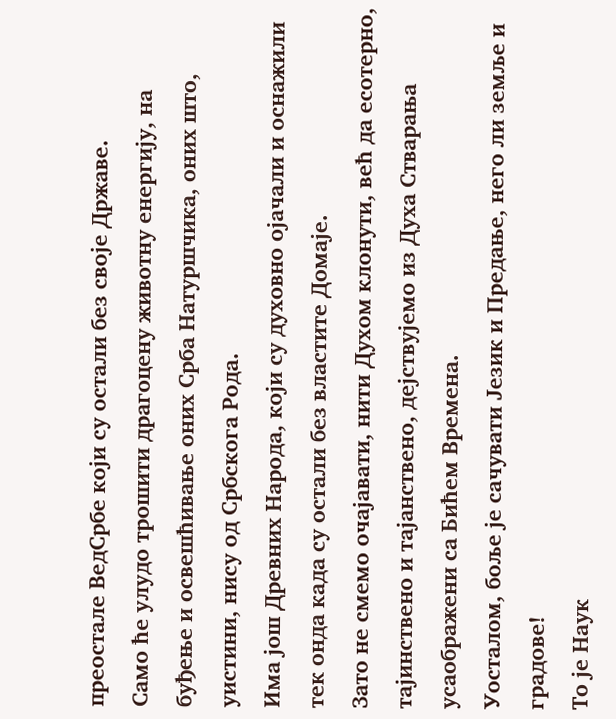преостале ВедСрбе који су остали без своје Државе.
Само ће улудо трошити драгоцену животну енергију, на буђење и освешћивање оних Срба Натуршчика, оних што, уистини, нису од Србскога Рода.
Има још Древних Народа, који су духовно ојачали и оснажили тек онда када су остали без властите Домаје.
Зато не смемо очајавати, нити Духом клонути, већ да есотерно, тајинствено и тајанствено, дејствујемо из Духа Стварања усаображени са Бићем Времена.
Уосталом, боље је сачувати Језик и Предање, него ли земље и градове!
То је Наук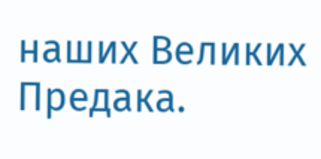наших Великих Предака.